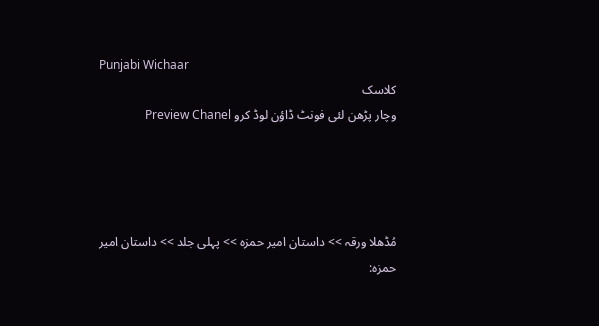Punjabi Wichaar
کلاسک
وچار پڑھن لئی فونٹ ڈاؤن لوڈ کرو Preview Chanel




مُڈھلا ورقہ >> داستان امیر حمزہ >> پہلی جلد >> داستان امیر حمزہ: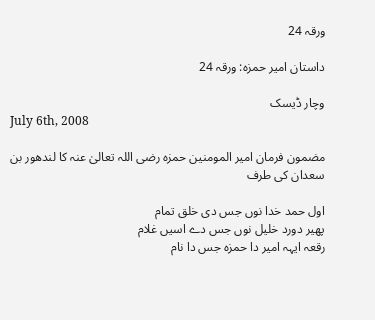ورقہ 24

داستان امیر حمزہ: ورقہ 24

وچار ڈیسک
July 6th, 2008

مضمون فرمان امیر المومنین حمزہ رضی اللہ تعالیٰ عنہ کا لندھور بن سعدان کی طرف

اول حمد خدا نوں جس دی خلق تمام
پھیر دورد خلیل نوں جس دے اسیں غلام
رقعہ ایہہ امیر دا حمزہ جس دا نام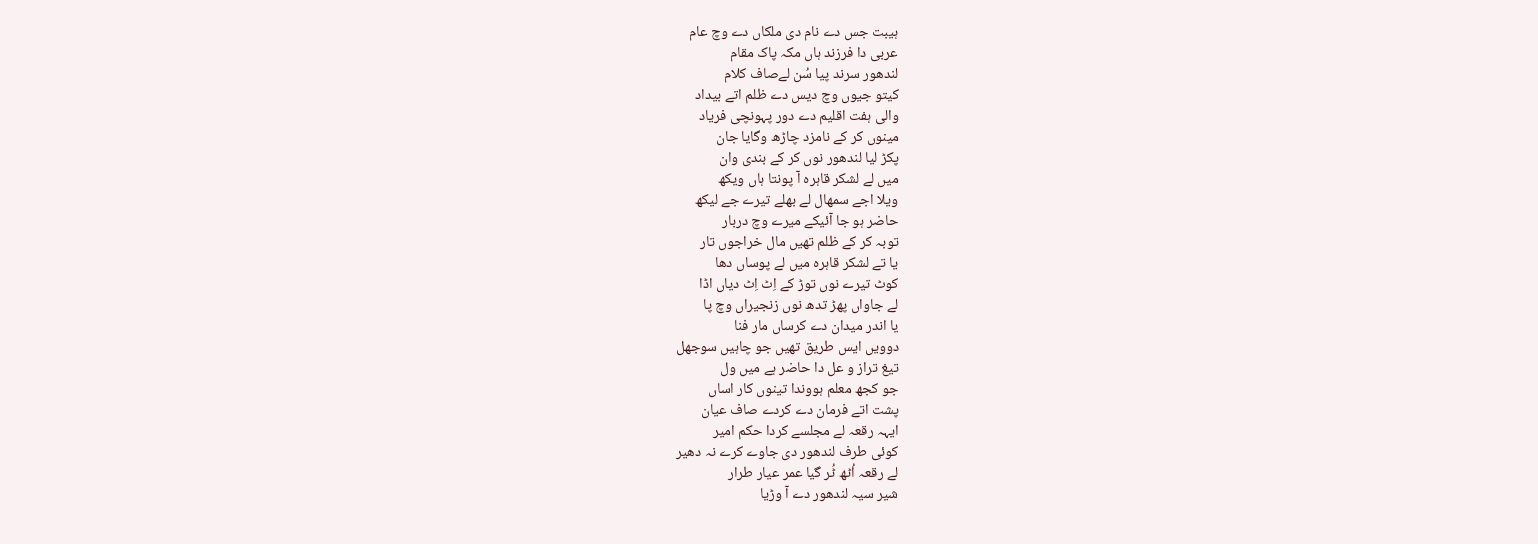ہیبت جس دے نام دی ملکاں دے وچ عام
عربی دا فرزند ہاں مکہ پاک مقام
لندھور سرند پیا سُن لےصاف کلام
کیتو جیوں وچ دیس دے ظلم اتے بیداد
والی ہفت اقلیم دے دور پہونچی فریاد
مینوں کر کے نامزد چاڑھ وگایا جان
پکڑ لیا لندھور نوں کر کے بندی وان
میں لے لشکر قاہرہ آ پونتا ہاں ویکھ
ویلا اجے سمھال لے بھلے تیرے جے لیکھ
حاضر ہو جا آئیکے میرے وچ دربار
توبہ کر کے ظلم تھیں مال خراجوں تار
یا تے لشکر قاہرہ میں لے پوساں دھا
کوٹ تیرے نوں توڑ کے اِٹ اِٹ دیاں اڈا
لے جاواں پھڑ تدھ نوں زنجیراں وچ پا
یا اندر میدان دے کرساں مار فنا
دوویں ایس طریق تھیں جو چاہیں سوجھل
تیغ تراز و عل دا حاضر ہے میں ول
جو کجھ معلم ہووندا تینوں کار اساں
پشت اتے فرمان دے کردے صاف عیان
ایہہ رقعہ لے مجلسے کردا حکم امیر
کوئی طرف لندھور دی جاوے کرے نہ دھیر
لے رقعہ اُٹھ ٹُر گیا عمر عیار طرار
شیر سیہ لندھور دے آ وڑیا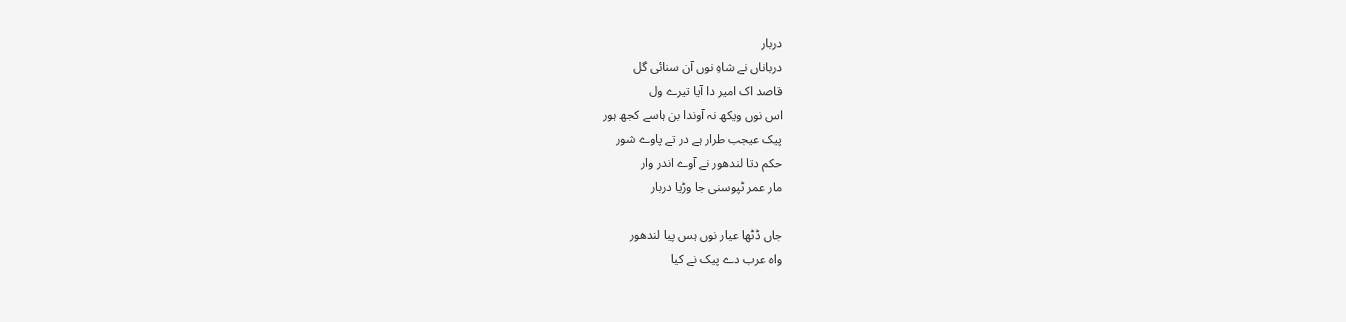دربار
درباناں نے شاہِ نوں آن سنائی گل
قاصد اک امیر دا آیا تیرے ول
اس نوں ویکھ نہ آوندا بن ہاسے کجھ ہور
پیک عیجب طرار ہے در تے پاوے شور
حکم دتا لندھور نے آوے اندر وار
مار عمر ٹپوسنی جا وڑیا دربار

جاں ڈٹھا عیار نوں ہس پیا لندھور
واہ عرب دے پیک نے کیا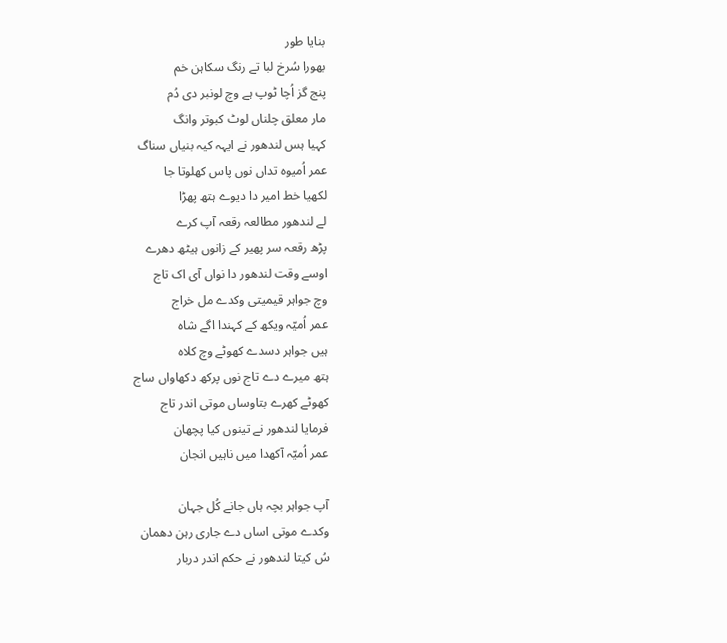بنایا طور
بھورا سُرخ لبا تے رنگ سکاہن خم
پنج گز اُچا ٹوپ ہے وچ لونبر دی دُم
مار معلق چلناں لوٹ کبوتر وانگ
کہیا ہس لندھور نے ایہہ کیہ بنیاں سناگ
عمر اُمیوہ تداں نوں پاس کھلوتا جا
لکھیا خط امیر دا دیوے ہتھ پھڑا
لے لندھور مطالعہ رقعہ آپ کرے
پڑھ رقعہ سر پھیر کے زانوں ہیٹھ دھرے
اوسے وقت لندھور دا نواں آی اک تاج
وچ جواہر قیمیتی وکدے مل خراج
عمر اُمیّہ ویکھ کے کہندا اگے شاہ
ہیں جواہر دسدے کھوٹے وچ کلاہ
ہتھ میرے دے تاج نوں پرکھ دکھاواں ساج
کھوٹے کھرے بتاوساں موتی اندر تاج
فرمایا لندھور نے تینوں کیا پچھان
عمر اُمیّہ آکھدا میں ناہیں انجان

آپ جواہر بچہ ہاں جانے کُل جہان
وکدے موتی اساں دے جاری رہن دھمان
سُ کیتا لندھور نے حکم اندر دربار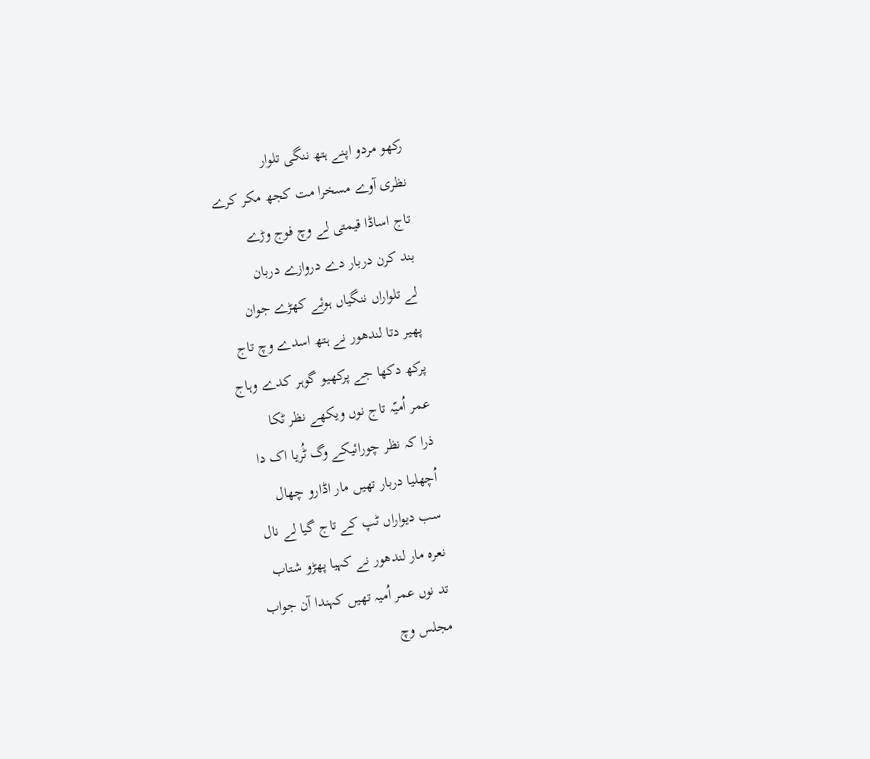رکھو مردو اپنے ہتھ ننگی تلوار
نظری آوے مسخرا مت کجھ مکر کرے
تاج اساڈا قیمتی لے وچ فوج وڑے
بند کرن دربار دے دروازے دربان
لے تلواراں ننگیاں ہوئے کھڑے جوان
پھیر دتا لندھور نے ہتھ اسدے وچ تاج
پرکھ دکھا جے پرکھیو گوہر کدے وہاج
عمر اُمیّہ تاج نوں ویکھے نظر ٹکا
ذرا کہ نظر چورائیکے وگ ٹُریا اک دا
اُچھلیا دربار تھیں مار اڈارو چھال
سب دیواراں ٹپ کے تاج گیا لے نال
نعرہ مار لندھور نے کہیا پھڑو شتاب
تد نوں عمر اُمیہ تھیں کہندا آن جواب
مجلس وچ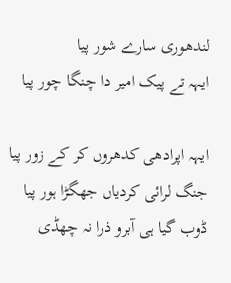لندھوری سارے شور پیا
ایہہ تے پیک امیر دا چنگا چور پیا

ایہہ اپرادھی کدھروں کر کے زور پیا
جنگ لرائی کردیاں جھگڑا ہور پیا
ڈوب گیا ہی آبرو ذرا نہ چھڈی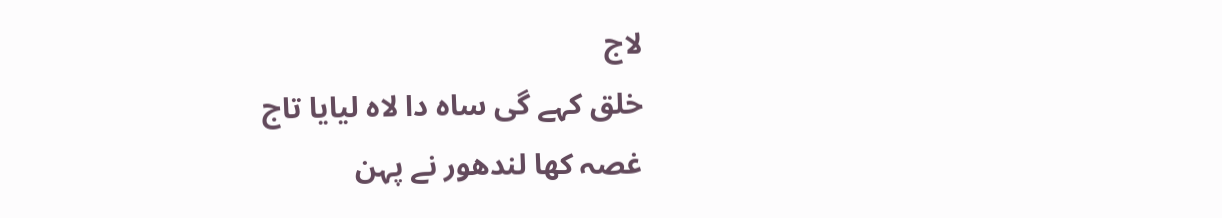لاج
خلق کہے گی ساہ دا لاہ لیایا تاج
غصہ کھا لندھور نے پہن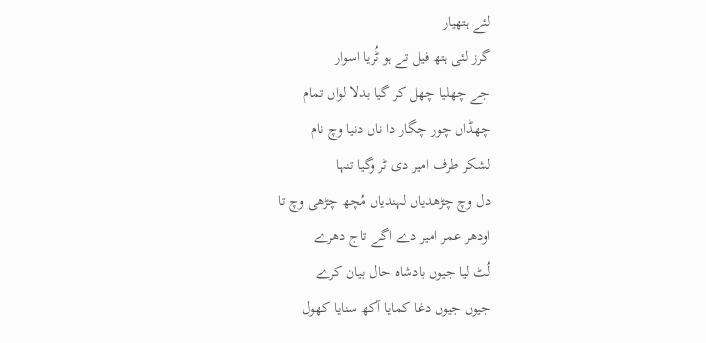لئے ہتھیار
گرز لئی ہتھ فیل تے ہو ٹُریا اسوار
جے چھلیا چھل کر گیا بدلا لواں تمام
چھڈاں چور چگار دا ناں دنیا وچ نام
لشکر طرف امیر دی ٹر وگیا تنہا
دل وچ چڑھدیاں لہندیاں مُچھ چڑھی وچ تا
اودھر عمر امیر دے اگے تاج دھرے
لُٹ لیا جیوں بادشاہ حال بیان کرے
جیوں جیوں دغا کمایا آکھ سنایا کھول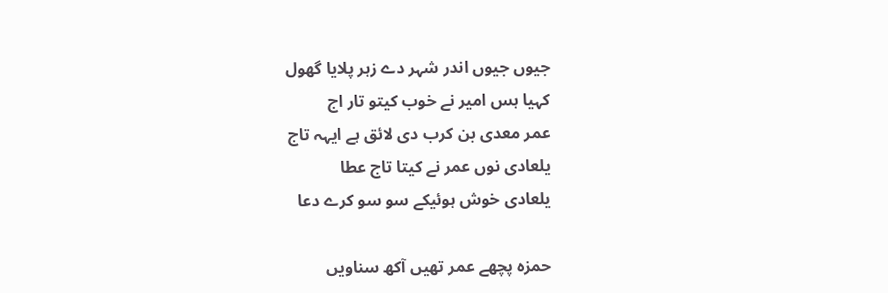جیوں جیوں اندر شہر دے زہر پلایا گھول
کہیا ہس امیر نے خوب کیتو تار اج
عمر معدی بن کرب دی لائق ہے ایہہ تاج
یلعادی نوں عمر نے کیتا تاج عطا
یلعادی خوش ہوئیکے سو سو کرے دعا

حمزہ پچھے عمر تھیں آکھ سناویں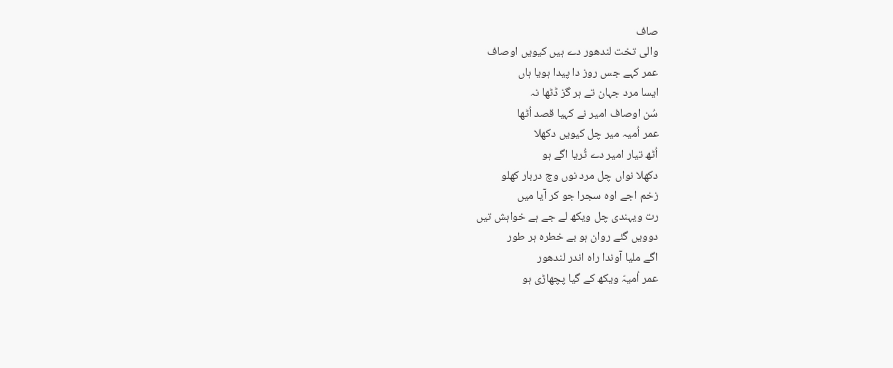صاف
والی تخت لندھور دے ہیں کیویں اوصاف
عمر کہے جس روز دا پیدا ہویا ہاں
ایسا مرد جہان تے ہر گز ڈٹھا نہ
سُن اوصاف امیر نے کہیا قصد اُٹھا
عمر اُمیہ میر چل کیویں دکھلا
اُٹھ تیار امیر دے ٹُریا اگے ہو
دکھلا نواں چل مرد نوں وچ دربار کھلو
زخم اجے اوہ سجرا جو کر آیا میں
رت ویہندی چل ویکھ لے جے ہے خواہش تیں
دوویں گئے روان ہو بے خطرہ ہر طور
اگے ملیا آوندا راہ اندر لندھور
عمر اُمیہّ ویکھ کے گیا پچھاڑی ہو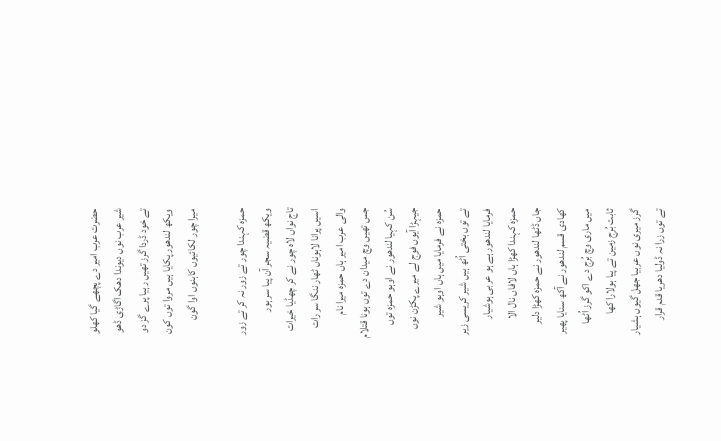حضرت عرب امیر دے پچھے گیا کھلو
شیر عرب نوں دیوندا دھک اگاڑی ڈھو
تے خود ڈردا گرز تھیں رہیا پرے گز دو
ویکھ لندھور پکایا ہیں مروا توں کون
میرا چور لکائیوں کاہنوں اوا گون

حمزہ کہندا چور تے زور نہ کر تے زور
ویکھ قضیہ سجر آن پیا سر ہور
تاج نواں لاہ چور نے کر چھڈیا خیرات
اسیں پرانا لاہوناں ٹھار ننگا سر رات
والی عرب امیر ہاں حمزہ میرا نام
جس تھیں وچ میدان دے توں ہونا قتلام
سُن کہیا لندھور نے اوہو حمزہ توں
جیہڑا آیوں فوج لے میرے پکڑن نوں
حمزہ نے فرمایا میں ہاں اوہو شیر
تے توں بختی اُٹھ ہیں شیر کریسی زیر
فرمایا لندھور ہے ہو عربی ہوشیار
حمزہ کہندا کھڑا ہاں لافاں نال الا
جاں ڈٹھا لندھور نے حمزہ کھڑا دلیر
کھادی قسم لندھور نے آکھ سنایا پھیر
میں ماری وچ بُرج دے اکو گرز اُٹھا
ثابت بُرج زمین تے پیا ہولارا کھا
گرز میری نوں عربیا جھل گیوں ہشیار
تے توں زرا نہ ڈولیا دھریا قدم قرار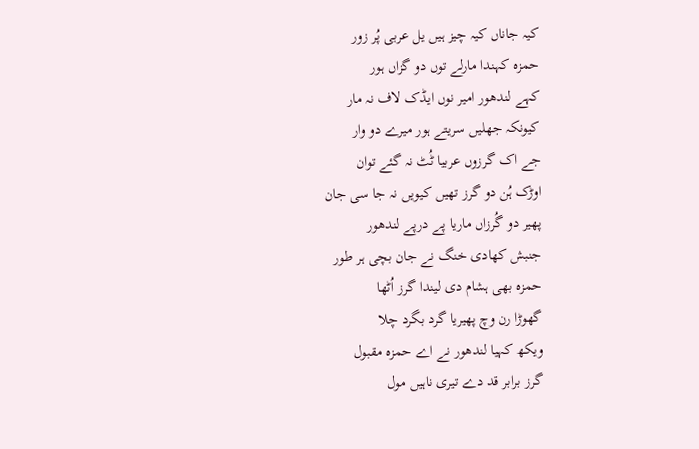کیہ جاناں کیہ چیز ہیں یل عربی پُر زور
حمزہ کہندا مارلے توں دو گزاں ہور
کہے لندھور امیر نوں ایڈک لاف نہ مار
کیونکہ جھلیں سریتے ہور میرے دو وار
جے اک گرزوں عربیا ٹُٹ نہ گئے توان
اوڑک ہُن دو گرز تھیں کیویں نہ جا سی جان
پھیر دو گُرزاں ماریا پے درپے لندھور
جنبش کھادی خنگ نے جان بچی ہر طور
حمزہ بھی ہشام دی لیندا گرز اُٹھا
گھوڑا رن وچ پھیریا گرد بگرد چلا
ویکھ کہیا لندھور نے اے حمزہ مقبول
گرز برابر قد دے تیری ناہیں مول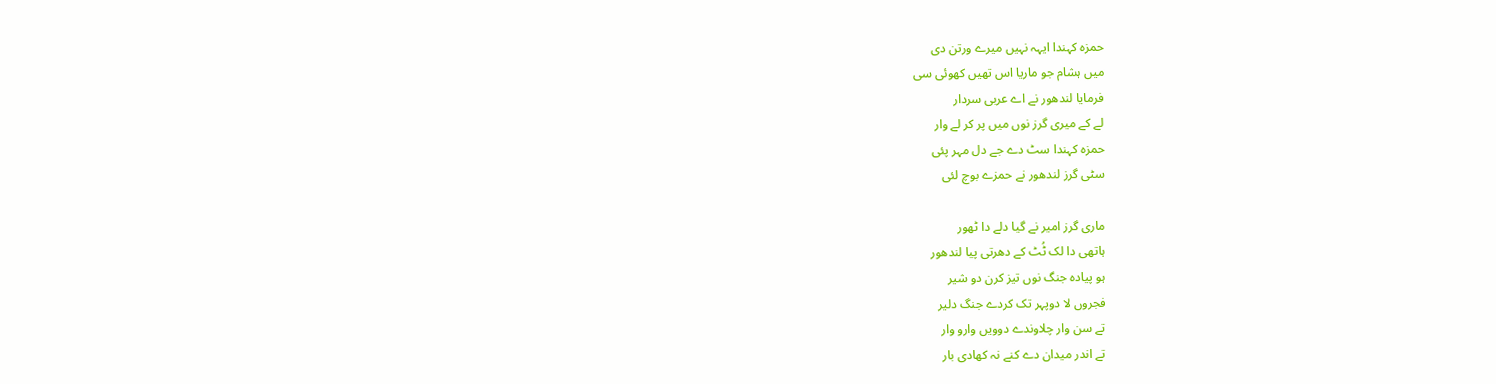حمزہ کہندا ایہہ نہیں میرے ورتن دی
میں ہشام جو ماریا اس تھیں کھوئی سی
فرمایا لندھور نے اے عربی سردار
لے کے میری گرز نوں میں پر کر لے وار
حمزہ کہندا سٹ دے جے دل مہر پئی
سٹی گرز لندھور نے حمزے بوچ لئی

ماری گرز امیر نے گیا دلے دا ٹھور
ہاتھی دا لک ٹُٹ کے دھرتی پیا لندھور
ہو پیادہ جنگ نوں تیز کرن دو شیر
فجروں لا دوپہر تک کردے جنگ دلیر
تے سن وار چلاوندے دوویں وارو وار
تے اندر میدان دے کنے نہ کھادی بار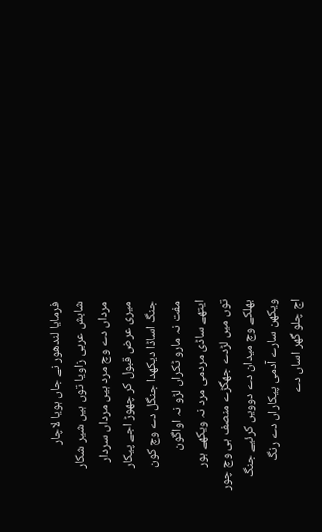فرمایا لندھور نے جاں ہویا لاچار
شابش عربی زاویا توں ہیں شیر شکار
مرداں دے وچ مرد ہیں مرداں سردار
میری عرض قبول کر چھوڑ اجے پیکار
جنگ اساڈا دیکھدا جنگل دے وچ کون
مفت نہ مارو ٹکراں لڑو نہ اواگون
ایتھے ساڈی مردمی مرد نہ ویکھے ہور
توں میں لڑدے جھگڑے منصف ہی وچ چور
بھلکے وچ میدان دے دوویں کرئیے جنگ
ویکھن سارے آدمی پیکاراں دے رنگ
اج چلو گھر اساں دے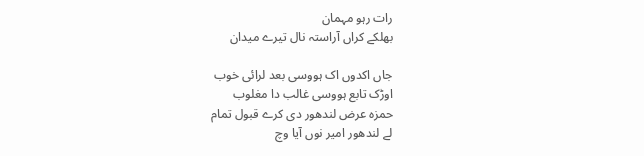رات رہو مہمان
بھلکے کراں آراستہ نال تیرے میدان

جاں اکدوں اک ہووسی بعد لرائی خوب
اوڑک تابع ہووسی غالب دا مغلوب
حمزہ عرض لندھور دی کرے قبول تمام
لے لندھور امیر نوں آیا وچ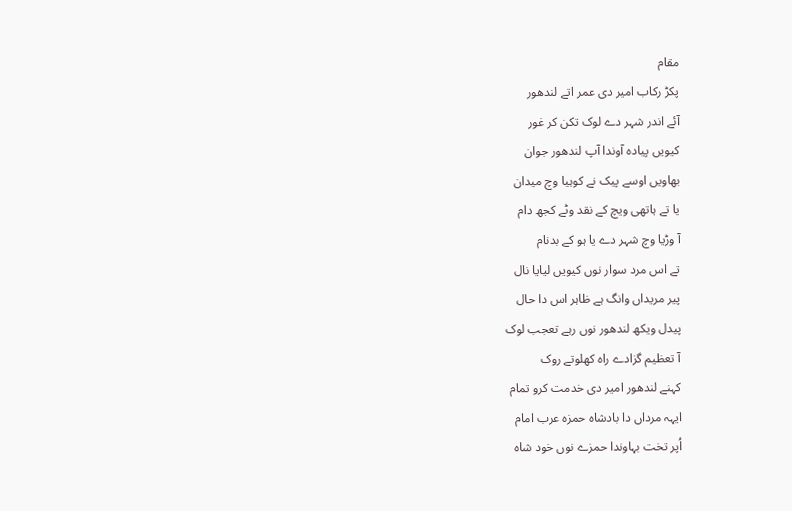مقام
پکڑ رکاب امیر دی عمر اتے لندھور
آئے اندر شہر دے لوک تکن کر غور
کیویں پیادہ آوندا آپ لندھور جوان
بھاویں اوسے پیک نے کوہیا وچ میدان
یا تے ہاتھی ویچ کے نقد وٹے کجھ دام
آ وڑیا وچ شہر دے یا ہو کے بدنام
تے اس مرد سوار نوں کیویں لیایا نال
پیر مریداں وانگ ہے ظاہر اس دا حال
پیدل ویکھ لندھور نوں رہے تعجب لوک
آ تعظیم گزادے راہ کھلوتے روک
کہنے لندھور امیر دی خدمت کرو تمام
ایہہ مرداں دا بادشاہ حمزہ عرب امام
اُپر تخت بہاوندا حمزے نوں خود شاہ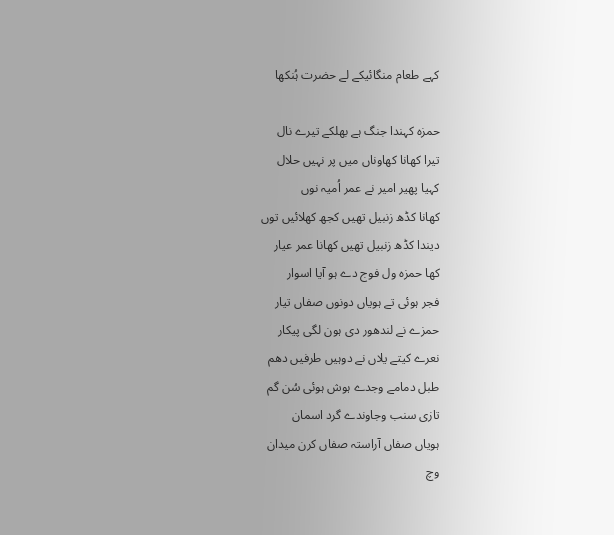کہے طعام منگائیکے لے حضرت ہُنکھا

حمزہ کہندا جنگ ہے بھلکے تیرے نال
تیرا کھانا کھاوناں میں پر نہیں حلال
کہیا پھیر امیر نے عمر اُمیہ نوں
کھانا کڈھ زنبیل تھیں کجھ کھلائیں توں
دیندا کڈھ زنبیل تھیں کھانا عمر عیار
کھا حمزہ ول فوج دے ہو آیا اسوار
فجر ہوئی تے ہویاں دونوں صفاں تیار
حمزے نے لندھور دی ہون لگی پیکار
نعرے کیتے یلاں نے دوہیں طرفیں دھم
طبل دمامے وجدے ہوش ہوئی سُن گم
تازی سنب وجاوندے گرد اسمان
ہویاں صفاں آراستہ صفاں کرن میدان
وچ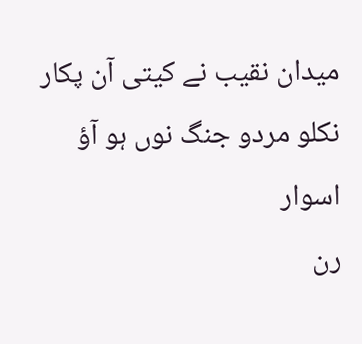میدان نقیب نے کیتی آن پکار
نکلو مردو جنگ نوں ہو آؤ اسوار
رن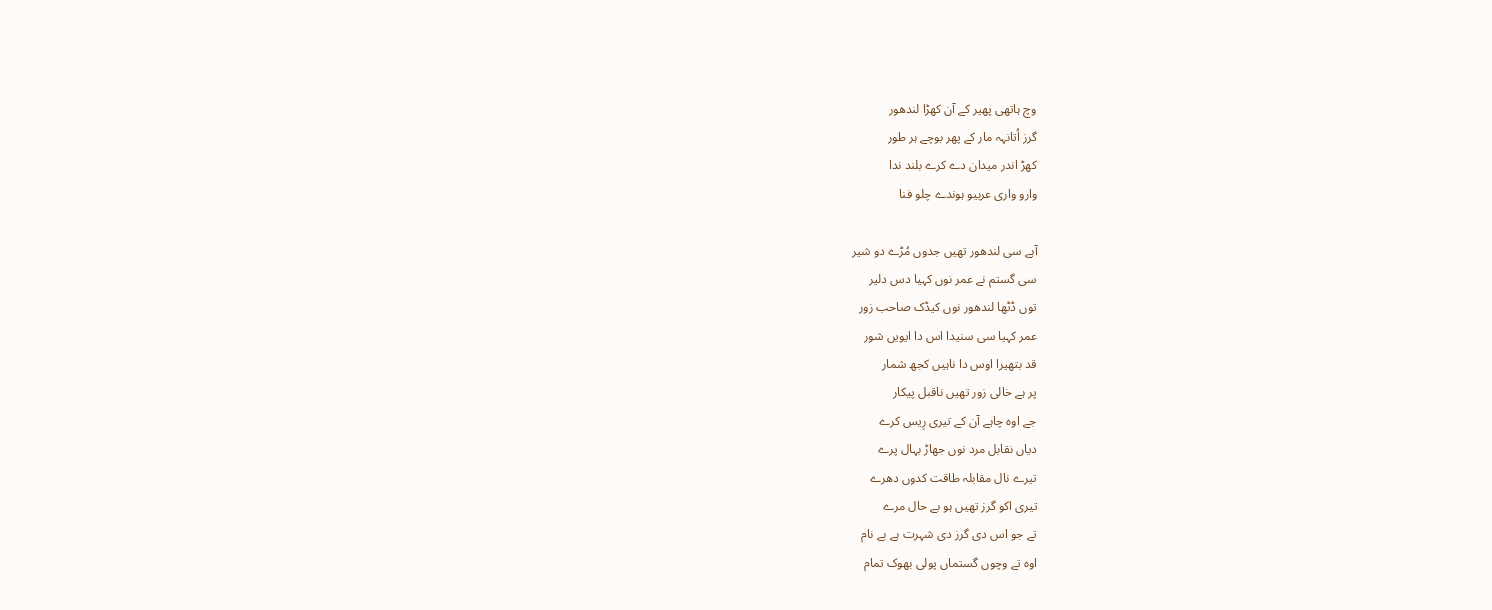وچ ہاتھی پھیر کے آن کھڑا لندھور
گرز اُتانہہ مار کے پھر بوچے ہر طور
کھڑ اندر میدان دے کرے بلند ندا
وارو واری عربیو ہوندے چلو فنا

آہے سی لندھور تھیں جدوں مُڑے دو شیر
سی گستم نے عمر نوں کہیا دس دلیر
توں ڈٹھا لندھور نوں کیڈک صاحب زور
عمر کہیا سی سنیدا اس دا ایویں شور
قد بتھیرا اوس دا ناہیں کجھ شمار
پر ہے خالی زور تھیں ناقبل پیکار
جے اوہ چاہے آن کے تیری رِیس کرے
دیاں نقابل مرد نوں جھاڑ بہال پرے
تیرے نال مقابلہ طاقت کدوں دھرے
تیری اکو گرز تھیں ہو بے حال مرے
تے جو اس دی گرز دی شہرت ہے بے نام
اوہ تے وچوں گستماں پولی بھوک تمام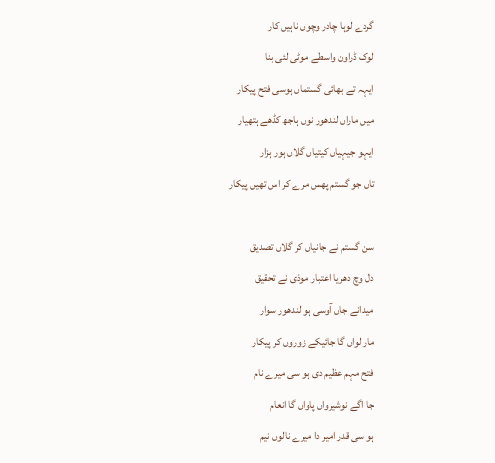گردے لوہا چادر وچوں ناہیں کار
لوک ڈراون واسطے موٹی لئی بنا
ایہہ تے بھائی گستماں ہوسی فتح پیکار
میں ماراں لندھور نوں ہاجھ کڈھے ہتھیار
ایہو جیہیاں کیتیاں گلاں ہور ہزار
تاں جو گستم پھس مرے کر اس تھیں پیکار

سن گستم نے جانیاں کر گلاں تصدیق
دل وچ دھریا اعتبار موذی نے تحقیق
میدانے جاں آوسی ہو لندھور سوار
مار لواں گا جائیکے زوروں کر پیکار
فتح مہم عظیم دی ہو سی میرے نام
جا اگے نوشیرواں پاواں گا انعام
ہو سی قدر امیر دا میرے نالوں نیم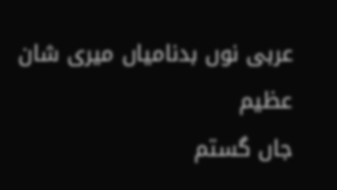عربی نوں بدنامیاں میری شان عظیم
جاں گستم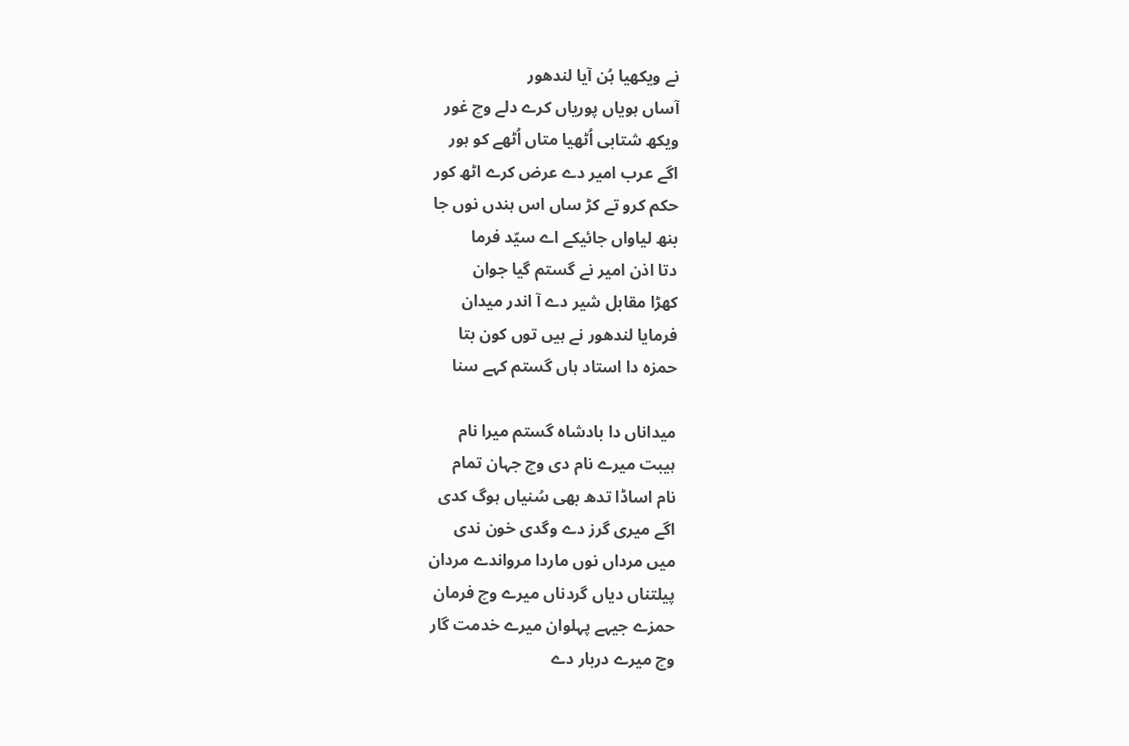نے ویکھیا ہُن آیا لندھور
آساں ہویاں پوریاں کرے دلے وچ غور
ویکھ شتابی اُٹھیا متاں اُٹھے کو ہور
اگے عرب امیر دے عرض کرے اٹھ کور
حکم کرو تے کڑ ساں اس ہندں نوں جا
بنھ لیاواں جائیکے اے سیّد فرما
دتا اذن امیر نے گستم گیا جوان
کھڑا مقابل شیر دے آ اندر میدان
فرمایا لندھور نے ہیں توں کون بتا
حمزہ دا استاد ہاں گستم کہے سنا

میداناں دا بادشاہ گستم میرا نام
ہیبت میرے نام دی وچ جہان تمام
نام اساڈا تدھ بھی سُنیاں ہوگ کدی
اگے میری گرز دے وگدی خون ندی
میں مرداں نوں ماردا مرواندے مردان
پیلتناں دیاں گردناں میرے وچ فرمان
حمزے جیہے پہلوان میرے خدمت گار
وچ میرے دربار دے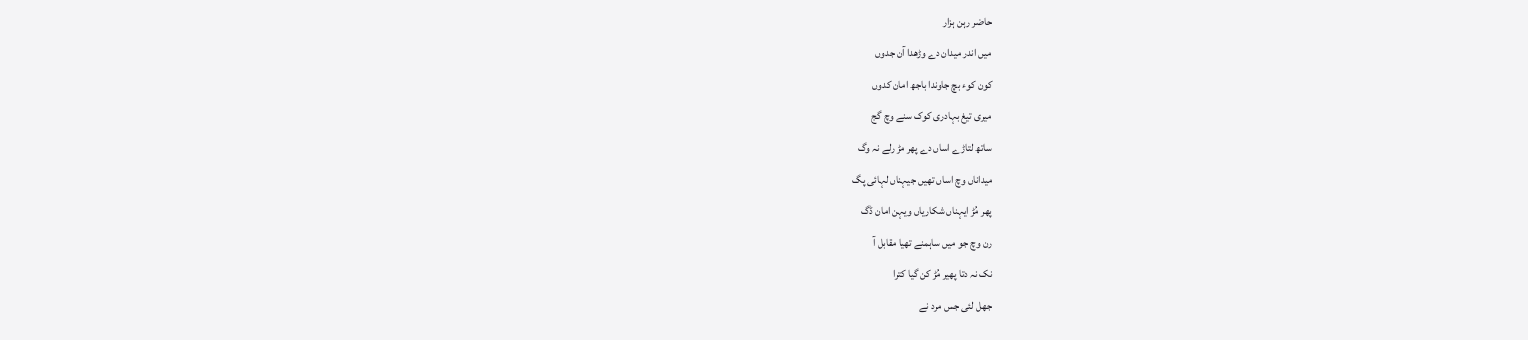حاضر رہن ہزار
میں اندر میدان دے وڑھدا آن جدوں
کون کوء بچ جاوندا باجھ امان کدوں
میری تیغ بہادری کوک سنے وچ گج
ساتھ لتاڑے اساں دے پھر مڑ رلے نہ وگ
میداناں وچ اساں تھیں جیہناں لہائی پگ
پھر مُڑ ایہناں شکاریاں ویہن امان ڈگ
رن وچ جو میں ساہمنے تھیا مقابل آ
نک نہ دتا پھیر مُڑ کن گیا کترا
جھل لئی جس مرد نے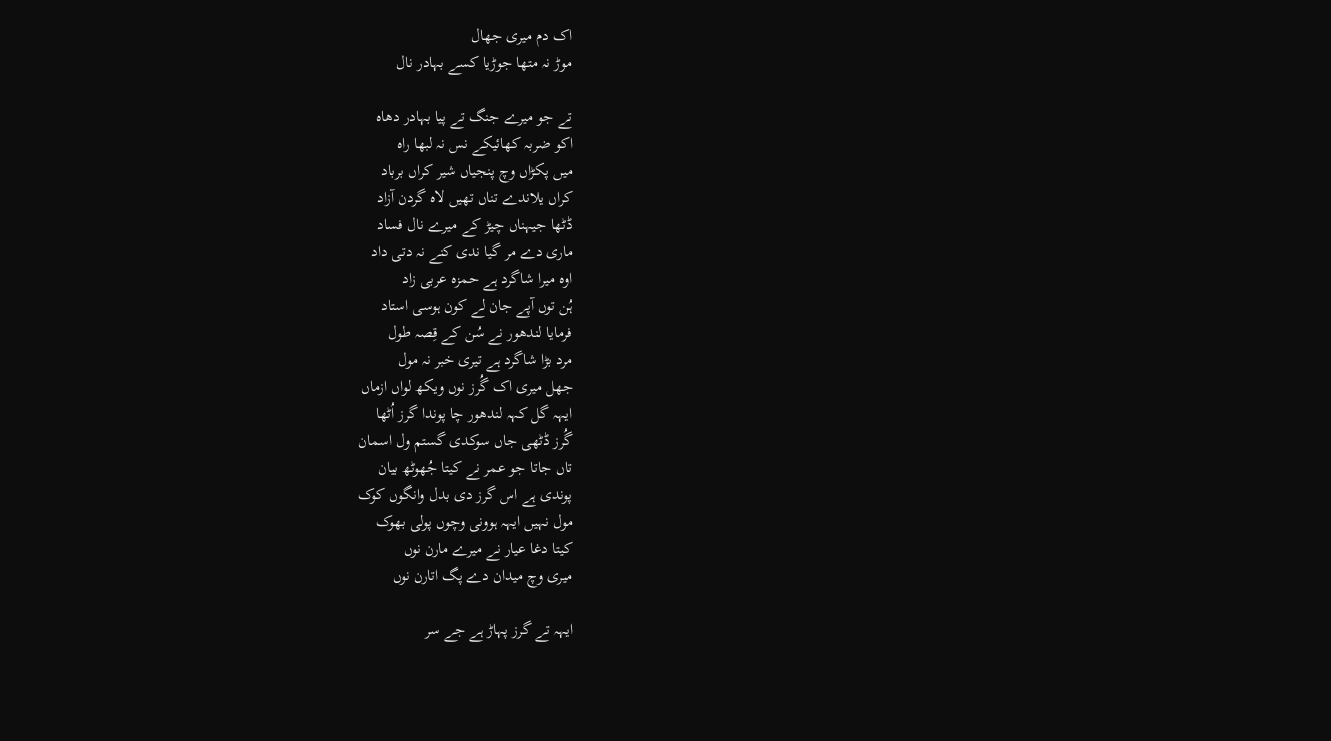اک دم میری جھال
موڑ نہ متھا جوڑیا کسے بہادر نال

تے جو میرے جنگ تے پیا بہادر دھاہ
اکو ضربہ کھائیکے نس نہ لبھا راہ
میں پکڑاں وچ پنجیاں شیر کراں برباد
کراں یلاندے تناں تھیں لاہ گردن آزاد
ڈٹھا جیہناں چیڑ کے میرے نال فساد
ماری دے مر گیا ندی کنے نہ دتی داد
اوہ میرا شاگرد ہے حمزہ عربی زاد
ہُن توں آپے جان لے کون ہوسی استاد
فرمایا لندھور نے سُن کے قِصہ طول
مرد بڑا شاگرد ہے تیری خبر نہ مول
جھل میری اک گُرز نوں ویکھ لواں ازماں
ایہہ گل کہہ لندھور چا پوندا گرز اُٹھا
گُرز ڈٹھی جاں سوکدی گستم ول اسمان
تاں جاتا جو عمر نے کیتا جُھوٹھ بیان
پوندی ہے اس گرز دی بدل وانگوں کوک
مول نہیں ایہہ ہوونی وچوں پولی بھوک
کیتا دغا عیار نے میرے مارن نوں
میری وچ میدان دے پگ اتارن نوں

ایہہ تے گرز پہاڑ ہے جے سر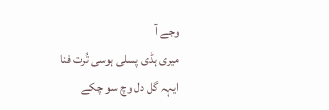وجے آ
میری ہڈی پسلی ہوسی تُرت فنا
ایہہ گل دل وچ سو چکے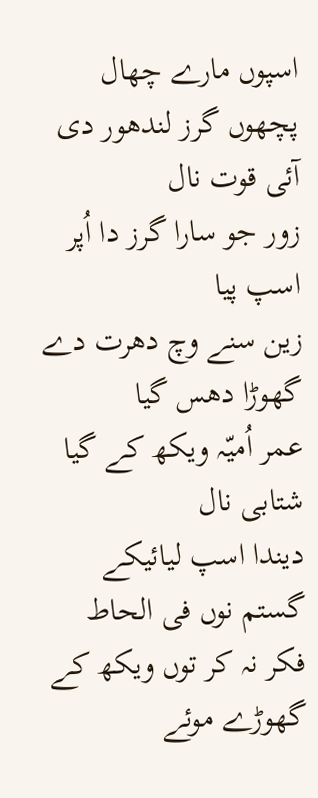اسپوں مارے چھال
پچھوں گرز لندھور دی آئی قوت نال
زور جو سارا گرز دا اُپر اسپ پیا
زین سنے وچ دھرت دے گھوڑا دھس گیا
عمر اُمیّہ ویکھ کے گیا شتابی نال
دیندا اسپ لیائیکے گستم نوں فی الحاط
فکر نہ کر توں ویکھ کے گھوڑے موئے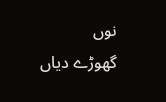نوں
گھوڑے دیاں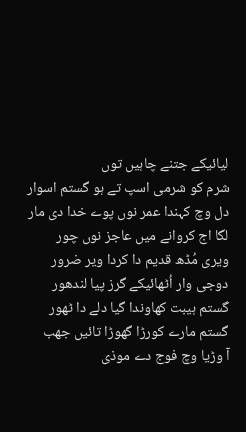لیائیکے جتنے چاہیں توں
شرم کو شرمی اسپ تے ہو گستم اسوار
دل وچ کہندا عمر نوں پوے خدا دی مار
لگا اج کروانے میں عاجز نوں چور
ویری مُڈھ قدیم دا کردا ویر ضرور
دوجی وار اُٹھائیکے گرز پیا لندھور
گستم ہیبت کھاوندا گیا دلے دا ٹھور
گستم مارے کورڑا گھوڑا تائیں جھب
آ وڑیا وچ فوج دے موذی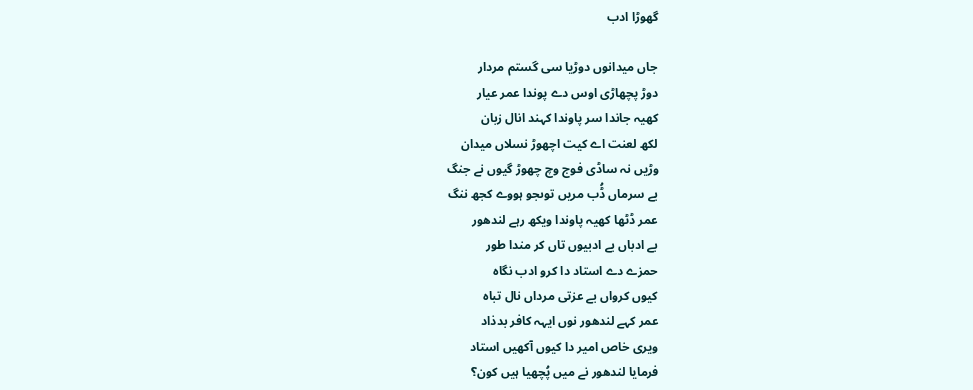گھوڑا ادب

جاں میدانوں دوڑیا سی گستم مردار
دوڑ پچھاڑی اوس دے پوندا عمر عیار
کھیہ جاندا سر پاوندا کہند انال زبان
لکھ لعنت اے کیت اچھوڑ نسلاں میدان
وڑیں نہ ساڈی فوج وچ چھوڑ گیوں نے جنگ
بے سرماں ڈُب مریں توںجو ہووے کجھ ننگ
عمر ڈٹھا کھیہ پاوندا ویکھ رہے لندھور
بے ادباں بے ادبیوں تاں کر مندا طور
حمزے دے استاد دا کرو ادب نگاہ
کیوں کرواں بے عزتی مرداں نال تباہ
عمر کہے لندھور نوں ایہہ کافر بدذاد
ویری خاص امیر دا کیوں آکھیں استاد
فرمایا لندھور نے میں پُچھیا ہیں کون؟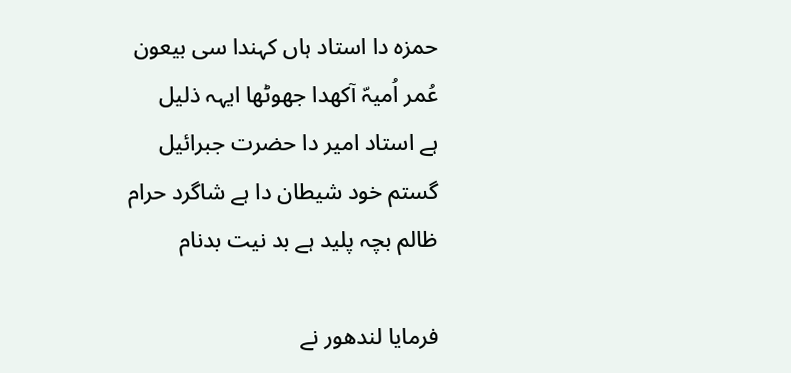حمزہ دا استاد ہاں کہندا سی بیعون
عُمر اُمیہّ آکھدا جھوٹھا ایہہ ذلیل
ہے استاد امیر دا حضرت جبرائیل
گستم خود شیطان دا ہے شاگرد حرام
ظالم بچہ پلید ہے بد نیت بدنام

فرمایا لندھور نے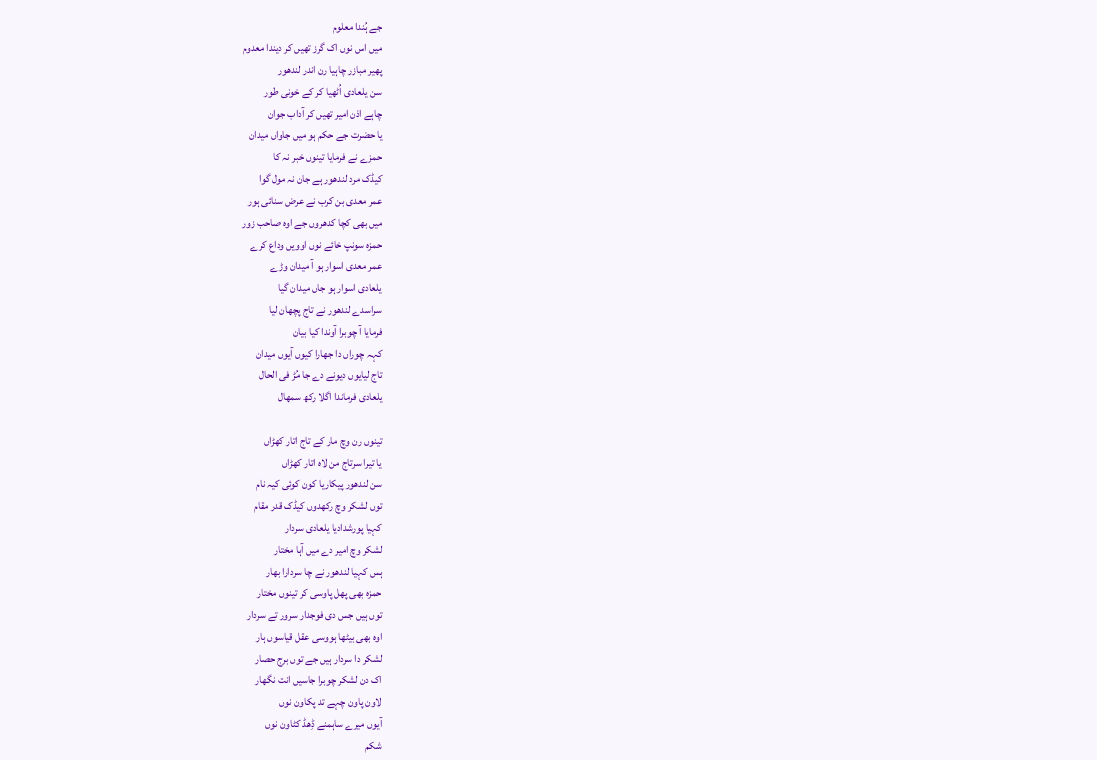جے ہُندا معلوم
میں اس نوں اک گرز تھیں کر دیندا معدوم
پھیر مبازر چاہیا رن اندر لندھور
سن یلعادی اُٹھیا کر کے خونی طور
چاہے اذن امیر تھیں کر آداب جوان
یا حضرت جے حکم ہو میں جاواں میدان
حمزے نے فرمایا تینوں خبر نہ کا
کیڈک مرد لندھور ہے جان نہ مول گوا
عمر معدی بن کرب نے عرض سنائی ہور
میں بھی کچا کدھروں جے اوہ صاحب زور
حمزہ سونپ خائے نوں اوویں وداع کرے
عمر معدی اسوار ہو آ میدان وڑے
یلعادی اسوار ہو جاں میدان گیا
سراسدے لندھور نے تاج پچھان لیا
فرمایا آ چوبرا آوندا کیا بیان
کہہ چوراں دا جھارا کیوں آیوں میدان
تاج لیایوں دیونے دے جا مُڑ فی الحال
یلعادی فرماندا اگلا رکھ سمھال

تینوں رن وچ مار کے تاج اتار کھڑاں
یا تیرا سرتاج من لاہ اتار کھڑاں
سن لندھور پیکاریا کون کوئی کیہ نام
توں لشکر وچ رکھدوں کیڈک قدر مقام
کہیا پورشدادیا یلعادی سردار
لشکر وچ امیر دے میں آہا مختار
ہس کہیا لندھور نے چا سردارا بھار
حمزہ بھی پھل پاوسی کر تینوں مختار
توں ہیں جس دی فوجدار سرور تے سردار
اوہ بھی بیٹھا ہووسی عقل قیاسوں ہار
لشکر دا سردار ہیں جے توں برج حصار
اک دن لشکر چوبرا جاسیں انت نگھار
لاون پاون چہے تد پکاون نوں
آیوں میرے ساہمنے ڈِھڈ کٹاون نوں
شکم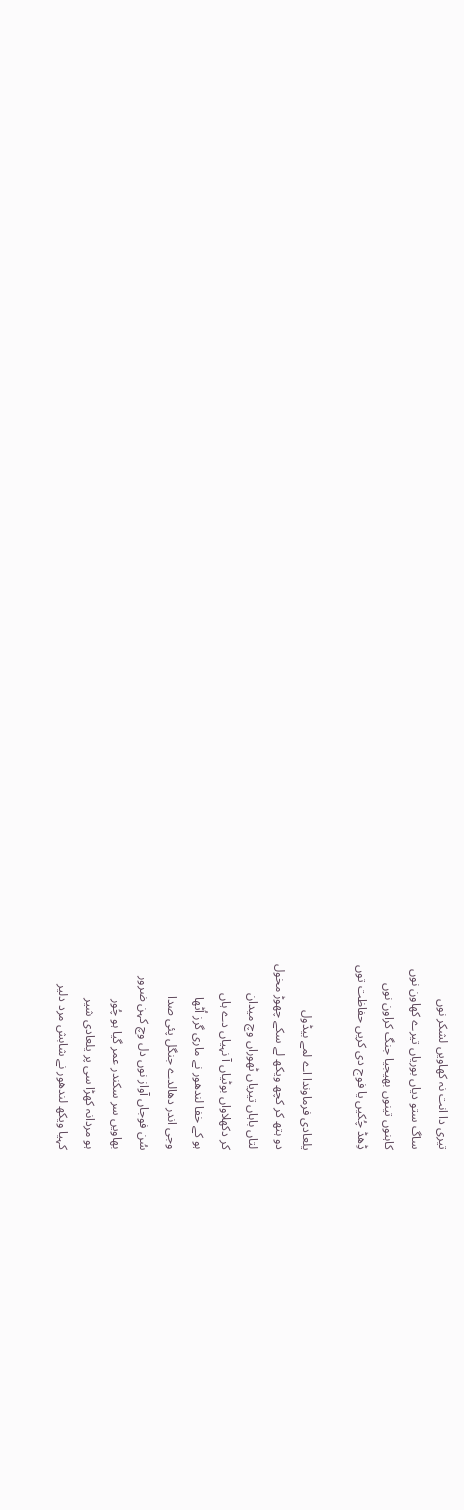تیری دا انت نہ کھاویں لشکر نوں
ساگ ستو دیاں بوریاں تیرے کھاون نوں
کاہنوں تینوں بھیجیا جنگ کراون نوں
ڈِھڈ چُکیں یا فوج دی کریں حفاظت توں

یلعادی فرماوندا اے لمے بیڈول
دو ہتھ کر کچھ ویکھ لے سکے چھوڑ مخول
لتاں باہاں تیریاں ٹھوراں وچ میدان
کر دکھلاواں بوٹیاں آ نہیاں دے ہاں
ہو کے خفا لندھور نے ماری گرز اُٹھا
وجی اندر دھالدے جنگل پئی صدا
سُن فوجاں آواز نوں دل وچ کہن ضرور
بھاویں سر سکندر عمر گیا ہو چُور
ہو مردانہ کھڑا سی پر یلعادی شیر
کہیا ویکھ لندھور نے شابش مرد دلیر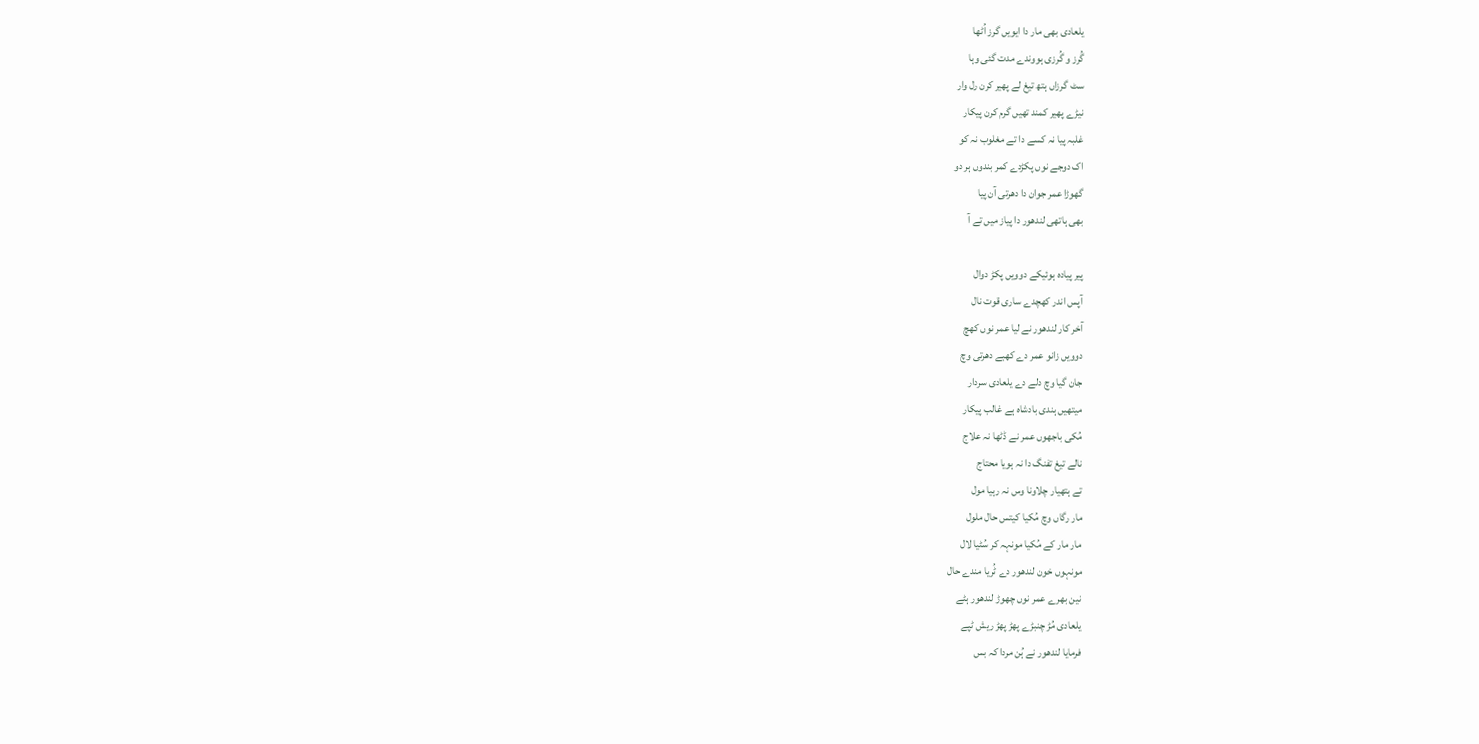یلعادی بھی مار دا ایویں گرز اُٹھا
گُرز و گُرزی ہووندے مدت گئی وہا
سٹ گرزاں ہتھ تیغ لے پھیر کرن رل وار
نیڑے پھیر کمند تھیں گرم کرن پیکار
غلبہ پیا نہ کسے دا تے مغلوب نہ کو
اک دوجے نوں پکڑدے کمر بندوں ہر دو
گھوڑا عمر جوان دا دھرتی آن پیا
بھی ہاتھی لندھور دا پیاز میں تے آ

پیر پیادہ ہوئیکے دوویں پکڑ دوال
آپس اندر کھچدے ساری قوت نال
آخر کار لندھور نے لیا عمر نوں کھچ
دوویں زانو عمر دے کھبے دھرتی وچ
جان گیا وچ دلے دے یلعادی سردار
میتھیں ہندی بادشاہ ہے غالب پیکار
مُکی باجھوں عمر نے ڈٹھا نہ علاج
نالے تیغ تفنگ دا نہ ہویا محتاج
تے ہتھیار چلاونا وس نہ رہیا مول
مار رگاں وچ مُکیا کیتس حال ملول
مار مار کے مُکیا مونہہ کر سُٹیا لال
مونہوں خون لندھور دے ٹُریا مندے حال
نین بھرے عمر نوں چھوڑ لندھور ہٹے
یلعادی مُڑ چنبڑے پھڑ پھڑ ریش ٹپے
فرمایا لندھور نے ہُن مردا کہ بس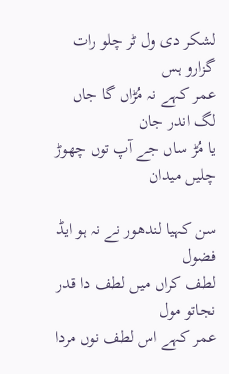لشکر دی ول ٹر چلو رات گزارو ہس
عمر کہے نہ مُڑاں گا جاں لگ اندر جان
یا مُڑ ساں جے آپ توں چھوڑ چلیں میدان

سن کہیا لندھور نے نہ ہو ایڈ فضول
لطف کراں میں لطف دا قدر نجاتو مول
عمر کہے اس لطف نوں مردا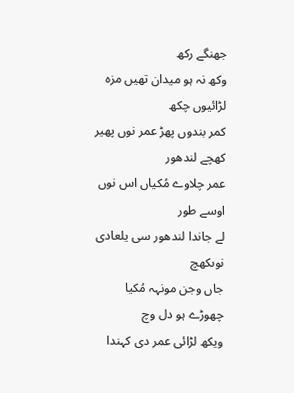جھنگے رکھ
وکھ نہ ہو میدان تھیں مزہ لڑائیوں چکھ
کمر بندوں پھڑ عمر نوں پھیر کھچے لندھور
عمر چلاوے مُکیاں اس نوں اوسے طور
لے جاندا لندھور سی یلعادی نوںکھچ
جاں وجن مونہہ مُکیا چھوڑے ہو دل وچ
ویکھ لڑائی عمر دی کہندا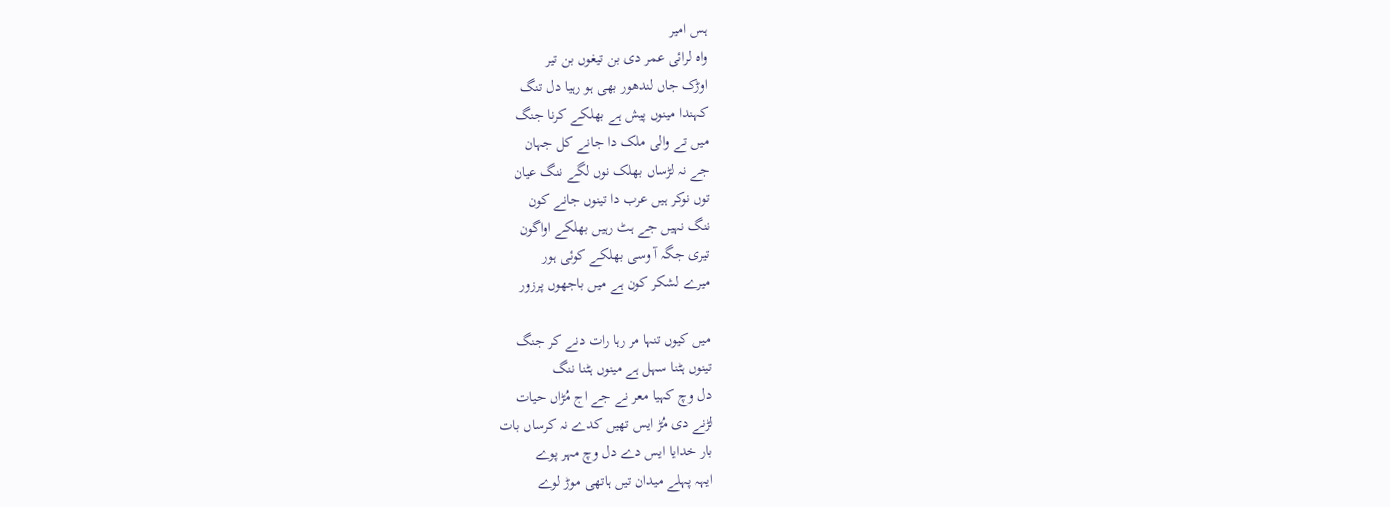ہس امیر
واہ لرائی عمر دی بن تیغوں بن تیر
اوڑک جاں لندھور بھی ہو رہیا دل تنگ
کہندا مینوں پیش ہے بھلکے کرنا جنگ
میں تے والی ملک دا جانے کل جہان
جے نہ لڑساں بھلک نوں لگے ننگ عیان
توں نوکر ہیں عرب دا تینوں جانے کون
ننگ نہیں جے ہٹ رہیں بھلکے اواگون
تیری جگہ آ وسی بھلکے کوئی ہور
میرے لشکر کون ہے میں باجھوں پرزور

میں کیوں تنہا مر رہا رات دنے کر جنگ
تینوں ہٹنا سہل ہے مینوں ہٹنا ننگ
دل وچ کہیا معر نے جے اج مُڑاں حیات
لڑنے دی مُڑ ایس تھیں کدے نہ کرساں بات
بار خدایا ایس دے دل وچ مہر پوے
ایہہ پہلے میدان تیں ہاتھی موڑ لوے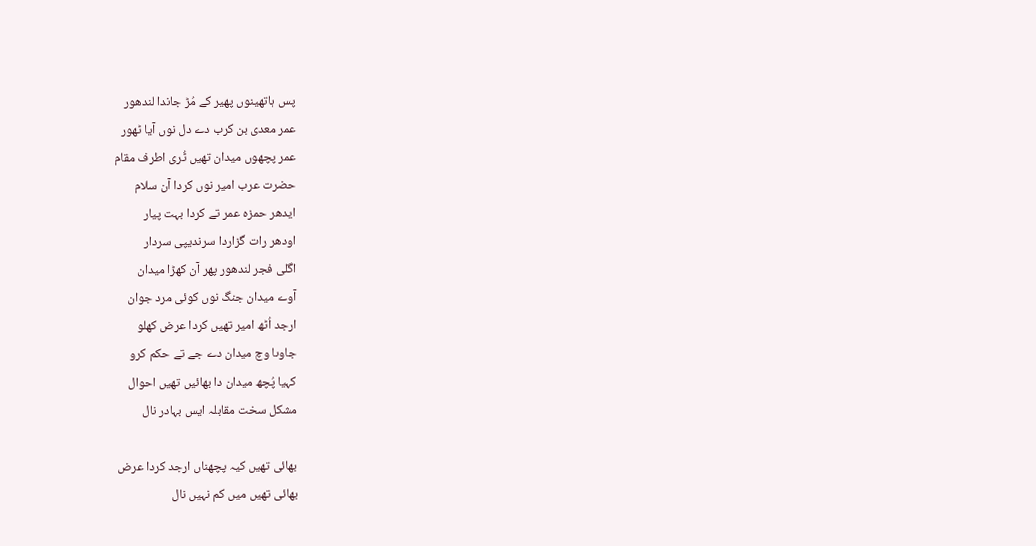پس ہاتھینوں پھیر کے مُڑ جاندا لندھور
عمر معدی بن کرب دے دل نوں آیا ٹھور
عمر پچھوں میدان تھیں ٹُری اطرف مقام
حضرت عرب امیر نوں کردا آن سلام
ایدھر حمزہ عمر تے کردا بہت پیار
اودھر رات گزاردا سرندیپی سردار
اگلی فجر لندھور پھر آن کھڑا میدان
آوے میدان جنگ نوں کوئی مرد جوان
ارجد اُٹھ امیر تھیں کردا عرض کھلو
جاوںا وچ میدان دے جے تے حکم کرو
کہیا پُچھ میدان دا بھائیں تھیں احوال
مشکل سخت مقابلہ ایس بہادر نال

بھائی تھیں کیہ پچھناں ارجد کردا عرض
بھائی تھیں میں کم نہیں نال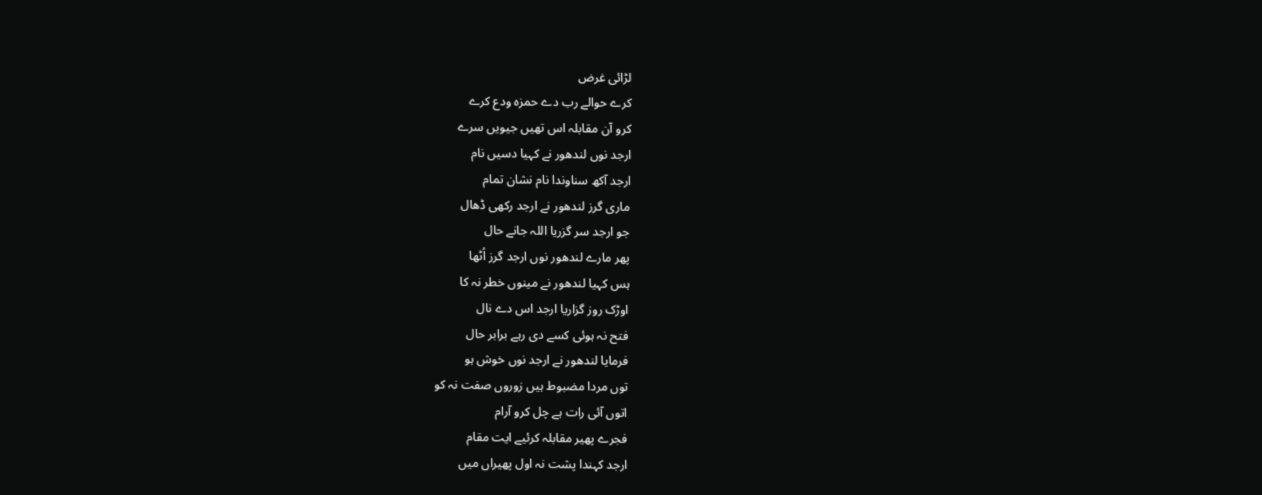لڑائی غرض
کرے حوالے رب دے حمزہ ودع کرے
کرو آن مقابلہ اس تھیں جیویں سرے
ارجد نوں لندھور نے کہیا دسیں نام
ارجد آکھ سناوندا نام نشان تمام
ماری گرز لندھور نے ارجد رکھی ڈھال
جو ارجد سر گزریا اللہ جانے حال
پھر مارے لندھور نوں ارجد گرز اُٹھا
ہس کہیا لندھور نے مینوں خطر نہ کا
اوڑک روز گزاریا ارجد اس دے نال
فتح نہ ہوئی کسے دی رہے برابر حال
فرمایا لندھور نے ارجد نوں خوش ہو
توں مردا مضبوط ہیں زوروں صفت نہ کو
اتوں آئی رات ہے چل کرو آرام
فجرے پھیر مقابلہ کرئیے ایت مقام
ارجد کہندا پشت نہ اول پھیراں میں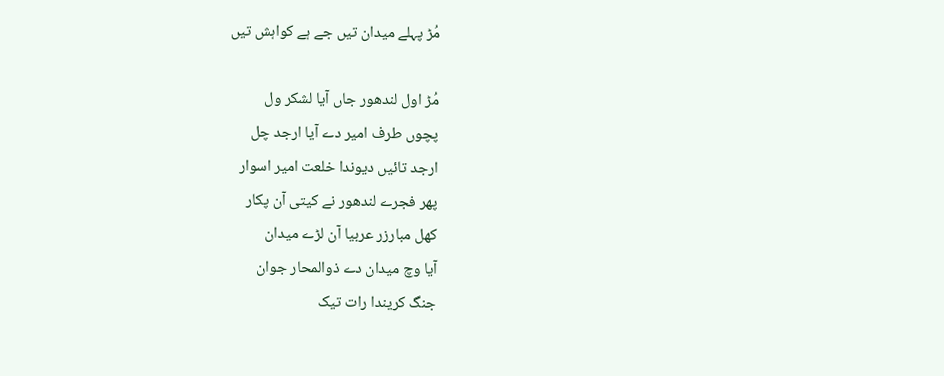مُڑ پہلے میدان تیں جے ہے کواہش تیں

مُڑ اول لندھور جاں آیا لشکر ول
پچوں طرف امیر دے آیا ارجد چل
ارجد تائیں دیوندا خلعت امیر اسوار
پھر فجرے لندھور نے کیتی آن پکار
کھل مبارزر عربیا آن لڑے میدان
آیا وچ میدان دے ذوالمحار جوان
جنگ کریندا رات تیک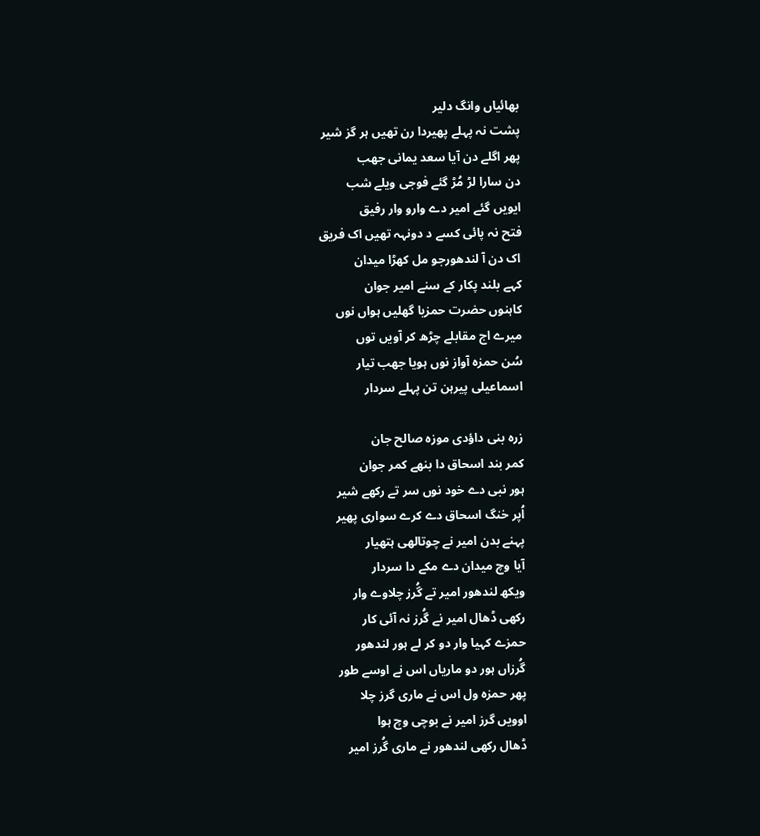بھائیاں وانگ دلیر
پشت نہ پہلے پھیردا رن تھیں ہر گز شیر
پھر اگلے دن آیا سعد یمانی جھب
دن سارا لڑ مُڑ گئے فوجی ویلے شب
ایویں گئے امیر دے وارو وار رفیق
فتح نہ پائی کسے د دونہہ تھیں اک فریق
اک دن آ لندھورجو مل کھڑا میدان
کہے بلند پکار کے سنے امیر جوان
کاہنوں حضرت حمزیا گھلیں ہواں نوں
میرے اج مقابلے چڑھ کر آویں توں
سُن حمزہ آواز نوں ہویا جھب تیار
اسماعیلی پیرہن تن پہلے سردار

زرہ بنی داؤدی موزہ صالح جان
کمر بند اسحاق دا بنھے کمر جوان
ہور نبی دے خود نوں سر تے رکھے شیر
اُپر خنگ اسحاق دے کرے سواری پھیر
پہنے بدن امیر نے چوتالھی ہتھیار
آیا وچ میدان دے مکے دا سردار
ویکھ لندھور امیر تے گُرز چلاوے وار
رکھی ڈھال امیر نے گُرز نہ آئی کار
حمزے کہیا وار دو کر لے ہور لندھور
گُرزاں ہور دو ماریاں اس نے اوسے طور
پھر حمزہ ول اس نے ماری گرز چلا
اوویں گرز امیر نے بوچی وچ ہوا
ڈھال رکھی لندھور نے ماری گُرز امیر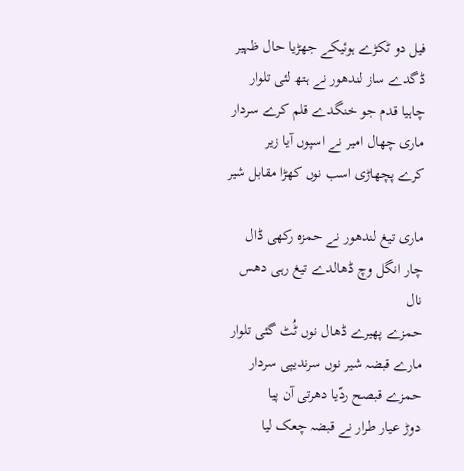فیل دو ٹکڑے ہوئیکے جھڑیا حال ظہیر
ڈگدے ساز لندھور نے ہتھ لئی تلوار
چاہیا قدم جو خنگدے قلم کرے سردار
ماری چھال امیر نے اسپوں آیا زیر
کرے پچھاڑی اسب نوں کھڑا مقابل شیر

ماری تیغ لندھور نے حمزہ رکھی ڈال
چار انگل وچ ڈھالدے تیغ رہی دھس نال
حمزے پھیرے ڈھال نوں ٹُٹ گئی تلوار
مارے قبضہ شیر نوں سرندیپی سردار
حمزے قبصح ردّیا دھرتی آن پیا
دوڑ عیار طرار نے قبضہ چعک لیا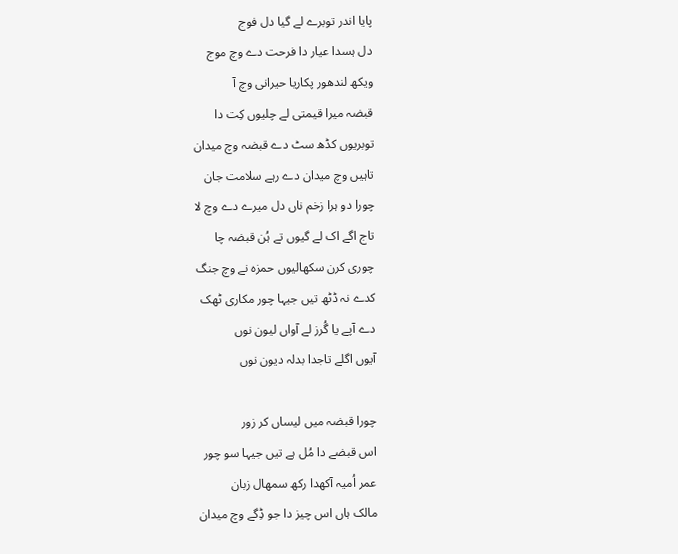پایا اندر توبرے لے گیا دل فوج
دل ہسدا عیار دا فرحت دے وچ موج
ویکھ لندھور پکاریا حیرانی وچ آ
قبضہ میرا قیمتی لے چلیوں کِت دا
توبریوں کڈھ سٹ دے قبضہ وچ میدان
تاہیں وچ میدان دے رہے سلامت جان
چورا دو ہرا زخم ناں دل میرے دے وچ لا
تاج اگے اک لے گیوں تے ہُن قبضہ چا
چوری کرن سکھالیوں حمزہ نے وچ جنگ
کدے نہ ڈٹھ تیں جیہا چور مکاری ٹھک
دے آپے یا گُرز لے آواں لیون نوں
آیوں اگلے تاجدا بدلہ دیون نوں

چورا قبضہ میں لیساں کر زور
اس قبضے دا مُل ہے تیں جیہا سو چور
عمر اُمیہ آکھدا رکھ سمھال زبان
مالک ہاں اس چیز دا جو ڈِگے وچ میدان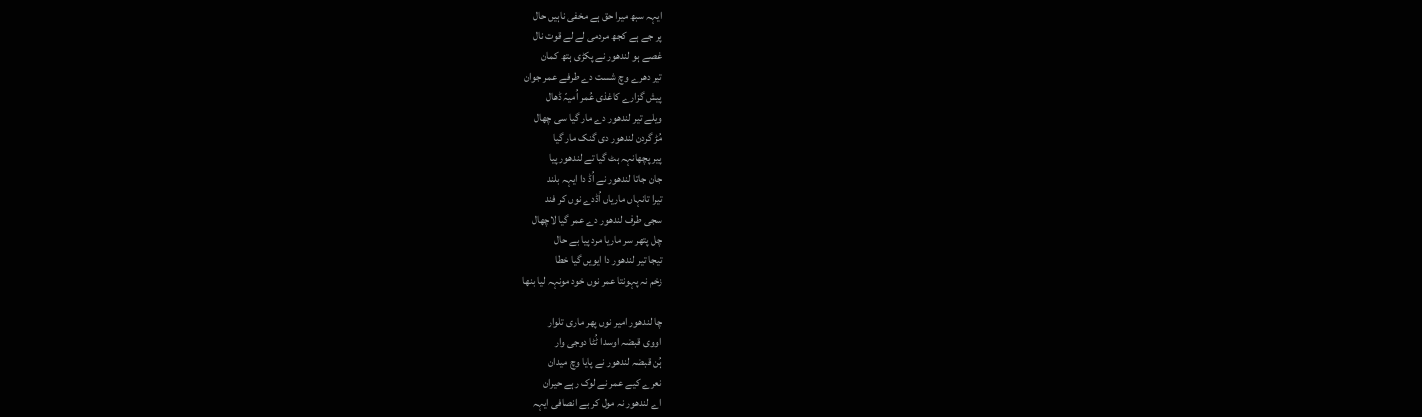ایہہ سبھ میرا حق ہے مخفی ناہیں حال
پر جے ہے کجھ مردمی لے لے قوت نال
غصے ہو لندھور نے پکڑی ہتھ کمان
تیر دھرے وچ شست دے طرفے عمر جوان
پیش گزارے کاغذی عُمر اُمیہّ ڈھال
ویلے تیر لندھور دے مار گیا سی چھال
مُڑ گردن لندھور دی گنک مار گیا
پیر پچھانہہ ہٹ گیا تے لندھور پیا
جان جاتا لندھور نے اُڈ دا ایہہ بلند
تیرا تانہاں ماریاں اُڈدے نوں کر فند
سجی طرف لندھور دے عمر گیا لاچھال
چل پتھر سر ماریا مرد پیا بے حال
تیجا تیر لندھور دا ایویں گیا خطا
زخم نہ پہونتا عمر نوں خود مونہہ لیا بنھا

چا لندھور امیر نوں پھر ماری تلوار
اووی قبضہ اوسدا ٹُٹا دوجی وار
ہُن قبضہ لندھور نے پایا وچ میدان
نعرے کیے عمر نے لوک رہے حیران
اے لندھور نہ مول کر بے انصافی ایہہ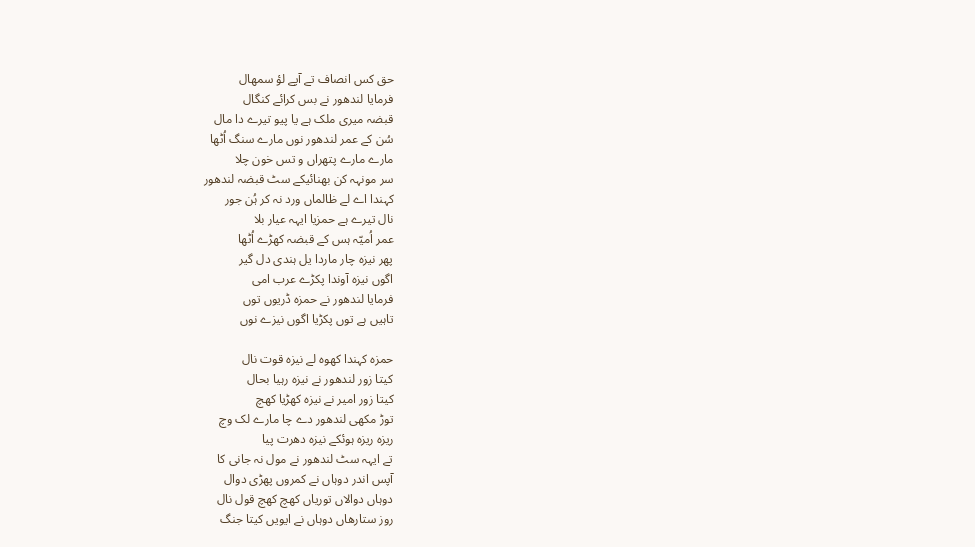حق کس انصاف تے آپے لؤ سمھال
فرمایا لندھور نے بس کرائے کنگال
قبضہ میری ملک ہے یا پیو تیرے دا مال
سُن کے عمر لندھور نوں مارے سنگ اُٹھا
مارے مارے پتھراں و تس خون چلا
سر مونہہ کن بھنائیکے سٹ قبضہ لندھور
کہندا اے لے ظالماں ورد نہ کر ہُن جور
نال تیرے ہے حمزیا ایہہ عیار بلا
عمر اُمیّہ ہس کے قبضہ کھڑے اُٹھا
پھر نیزہ چار ماردا یل ہندی دل گیر
اگوں نیزہ آوندا پکڑے عرب امی
فرمایا لندھور نے حمزہ ڈریوں توں
تاہیں ہے توں پکڑیا اگوں نیزے نوں

حمزہ کہندا کھوہ لے نیزہ قوت نال
کیتا زور لندھور نے نیزہ رہیا بحال
کیتا زور امیر نے نیزہ کھڑیا کھچ
توڑ مکھی لندھور دے چا مارے لک وچ
ریزہ ریزہ ہوئکے نیزہ دھرت پیا
تے ایہہ سٹ لندھور نے مول نہ جانی کا
آپس اندر دوہاں نے کمروں پھڑی دوال
دوہاں دوالاں توریاں کھچ کھچ قول نال
روز ستارھاں دوہاں نے ایویں کیتا جنگ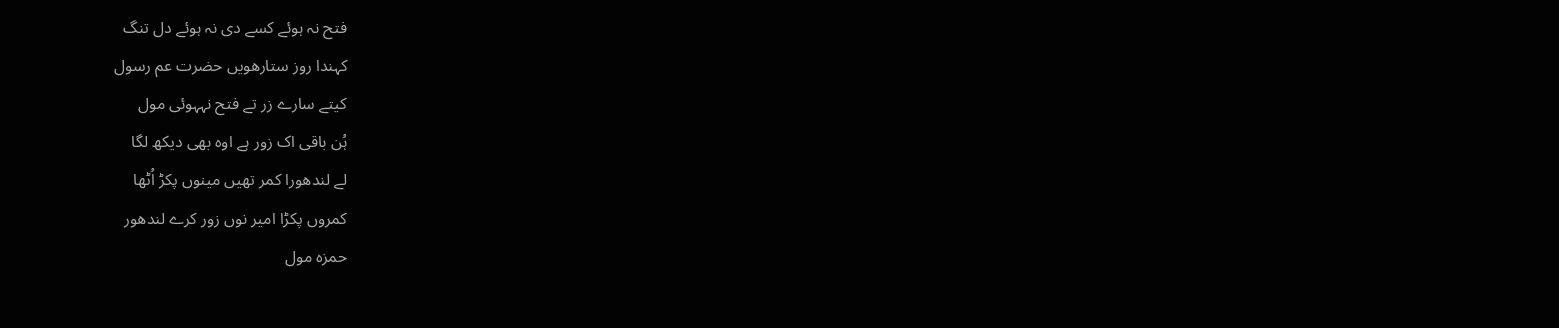فتح نہ ہوئے کسے دی نہ ہوئے دل تنگ
کہندا روز ستارھویں حضرت عم رسول
کیتے سارے زر تے فتح نہہوئی مول
ہُن باقی اک زور ہے اوہ بھی دیکھ لگا
لے لندھورا کمر تھیں مینوں پکڑ اُٹھا
کمروں پکڑا امیر نوں زور کرے لندھور
حمزہ مول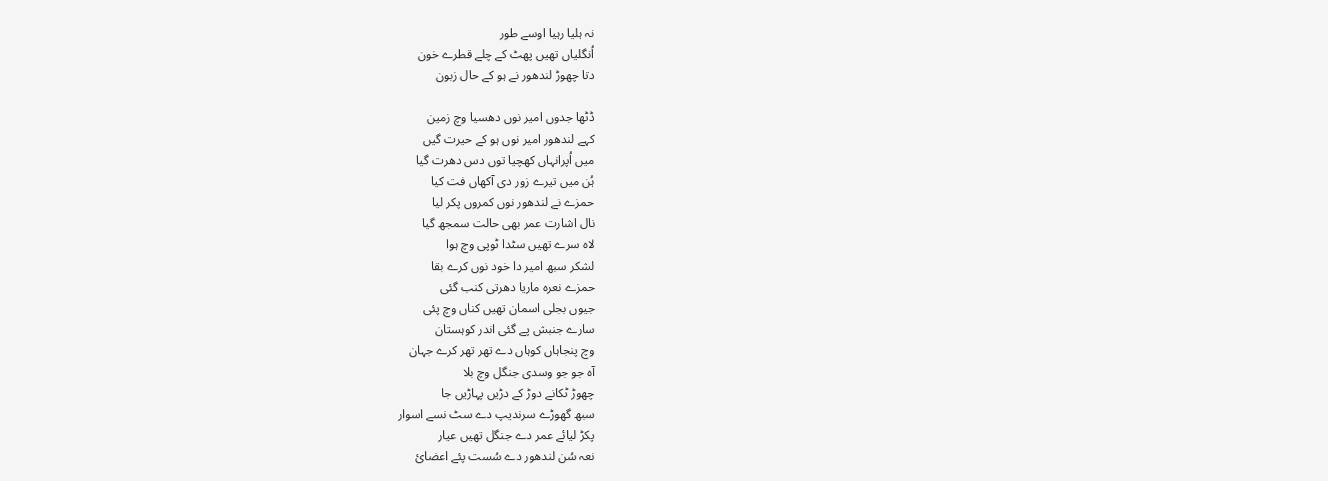نہ ہلیا رہیا اوسے طور
اُنگلیاں تھیں پھٹ کے چلے قطرے خون
دتا چھوڑ لندھور نے ہو کے حال زبون

ڈٹھا جدوں امیر نوں دھسیا وچ زمین
کہے لندھور امیر نوں ہو کے حیرت گیں
میں اُپرانہاں کھچیا توں دس دھرت گیا
ہُن میں تیرے زور دی آکھاں فت کیا
حمزے نے لندھور نوں کمروں پکر لیا
نال اشارت عمر بھی حالت سمجھ گیا
لاہ سرے تھیں سٹدا ٹوپی وچ ہوا
لشکر سبھ امیر دا خود نوں کرے بقا
حمزے نعرہ ماریا دھرتی کنب گئی
جیوں بجلی اسمان تھیں کناں وچ پئی
سارے جنبش پے گئی اندر کوہستان
وچ پنجاہاں کوہاں دے تھر تھر کرے جہان
آہ جو جو وسدی جنگل وچ بلا
چھوڑ ٹکانے دوڑ کے دڑیں پہاڑیں جا
سبھ گھوڑے سرندیپ دے سٹ نسے اسوار
پکڑ لیائے عمر دے جنگل تھیں عیار
نعہ سُن لندھور دے سُست پئے اعضائ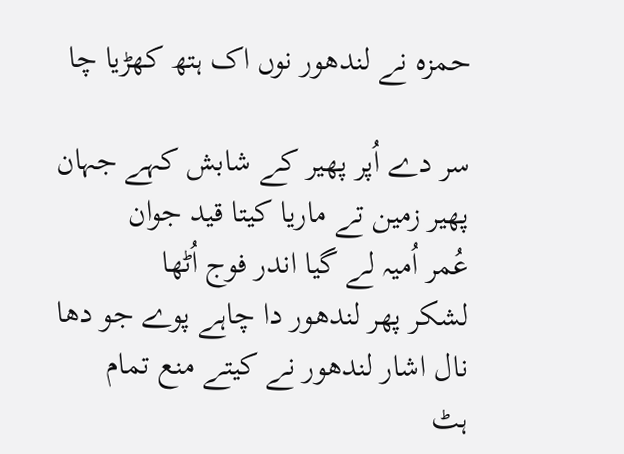حمزہ نے لندھور نوں اک ہتھ کھڑیا چا

سر دے اُپر پھیر کے شابش کہے جہان
پھیر زمین تے ماریا کیتا قید جوان
عُمر اُمیہ لے گیا اندر فوج اُٹھا
لشکر پھر لندھور دا چاہے پوے جو دھا
نال اشار لندھور نے کیتے منع تمام
ہٹ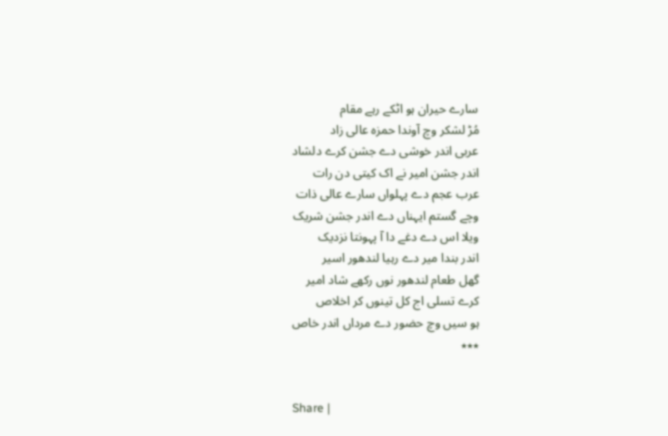سارے حیران ہو اٹکے رہے مقام
مُڑ لشکر وچ آوندا حمزہ عالی زاد
عربی اندر خوشی دے جشن کرے دلشاد
اندر جشن امیر نے اک کیتی دن رات
عرب عجم دے پہلواں سارے عالی ذات
وچے گستم ایہناں دے اندر جشن شریک
ویلا اس دے دغے دا آ پہونتا نزدیک
اندر بندا میر دے رہیا لندھور اسیر
گھل طعام لندھور نوں رکھے شاد امیر
کرے تسلی اج کل تینوں کر اخلاص
ہو سیں وچ حضور دے مرداں اندر خاص
٭٭٭


Share |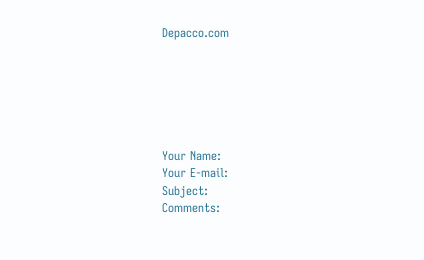Depacco.com






Your Name:
Your E-mail:
Subject:
Comments: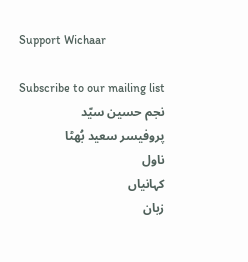Support Wichaar

Subscribe to our mailing list
نجم حسین سیّد
پروفیسر سعید بُھٹا
ناول
کہانیاں
زبان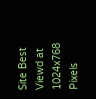Site Best Viewd at 1024x768 Pixels